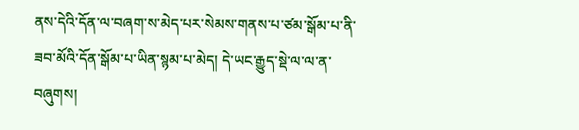ནས་དེའི་དོན་ལ་བཞག་ས་མེད་པར་སེམས་གནས་པ་ཙམ་སྒོམ་པ་ནི་ཟབ་མོའི་དོན་སྒོམ་པ་ཡིན་སྙམ་པ་མེད། དེ་ཡང་རྒྱུད་སྡེ་ལ་ལ་ན་བཞུགས།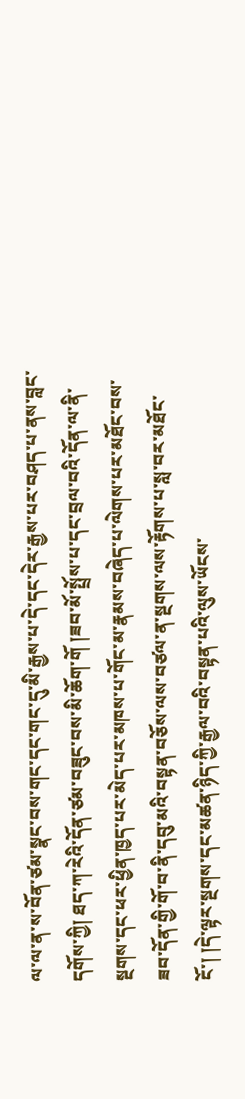ལ་ལ་ན་ས་བོན་ཙམ་སྣང་བས་གང་དང་གང་དུ་མི་རྒྱས་པ་དེ་དང་དེར་རྒྱས་པར་བཤད་པ་ནས་བླང་དགོས་ཀྱི། ཐད་ཀ་རེའི་དོན་ཙམ་བཟུང་བས་མི་ཆོག་གོ །ཟབ་མོ་སྤྲོས་པ་དང་བྲལ་བའི་དོན་ལ་ནི་སྔགས་དང་ཕར་ཕྱིན་ཁྱད་པར་མེད་པར་མཁས་པ་གོང་མ་རྣམས་བཞེད་པ་ལེགས་པར་མཐོང་བས་ཟབ་དོན་གྱི་གོ་བ་ནི་དབུ་མའི་བསྟན་བཅོས་ལས་བཙལ་ན་སྔགས་ལས་རྟོགས་པ་སླ་བར་མཐོང་ངོ་། །དེ་ལྟར་སྔགས་དང་མཚན་ཉིད་ཀྱི་རྒྱལ་བའི་བསྟན་པའི་ལུས་ཡོངས་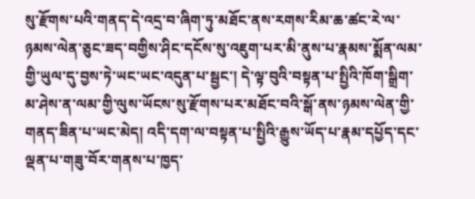སུ་རྫོགས་པའི་གནད་དེ་འདྲ་བ་ཞིག་ཏུ་མཐོང་ནས་རགས་རིམ་ཆ་ཚང་རེ་ལ་ཉམས་ལེན་ཅུང་ཟད་བགྱིས་ཤིང་དངོས་སུ་འཇུག་པར་མི་ནུས་པ་རྣམས་སྨོན་ལམ་གྱི་ཡུལ་དུ་བྱས་ཏེ་ཡང་ཡང་འདུན་པ་སྦྱང་། དེ་ལྟ་བུའི་བསྟན་པ་སྤྱིའི་ཁོག་སྒྲིག་མ་ཤེས་ན་ལམ་གྱི་ལུས་ཡོངས་སུ་རྫོགས་པར་མཐོང་བའི་སྒོ་ནས་ཉམས་ལེན་གྱི་གནད་ཟིན་པ་ཡང་མེད། འདི་དག་ལ་བསྟན་པ་སྤྱིའི་རྒྱུས་ཡོད་པ་རྣམ་དཔྱོད་དང་ལྡན་པ་གཟུ་བོར་གནས་པ་ཁྱད་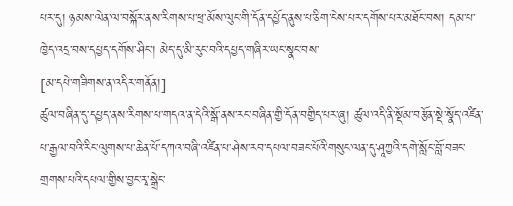པར་དུ། ཉམས་ལེན་ལ་བསྐོར་ནས་རིགས་པ་ཕྲ་མོས་ལུང་གི་དོན་དཔྱོད་ནུས་པ་ཅིག་ངེས་པར་དགོས་པར་མཐོང་བས། དམ་པ་ཁྱེད་འདྲ་བས་དཔྱད་དགོས་ཤིང་། མེད་དུ་མི་རུང་བའི་དཔྱད་གཞིར་ཡང་སྣང་བས་
[མ་དཔེ་གཟིགས་ན་འདིར་གནོན།]
ཚུལ་བཞིན་དུ་དཔྱད་ནས་རིགས་པ་གདའ་ན་དེའི་སྒོ་ནས་རང་བཞིན་གྱི་དོན་བགྱིད་པར་ཞུ། ཚུལ་འདི་ནི་སྡོམ་བརྩོན་སྡེ་སྣོད་འཛིན་པ་རྒྱལ་བའི་རིང་ལུགས་པ་ཆེན་པོ་དཀའ་བཞི་འཛིན་པ་ཤེས་རབ་དཔལ་བཟང་པོའི་གསུང་ལན་དུ་ཤཱཀྱའི་དགེ་སློང་བློ་བཟང་གྲགས་པའི་དཔལ་གྱིས་བྱང་རྭ་སྒྲེང་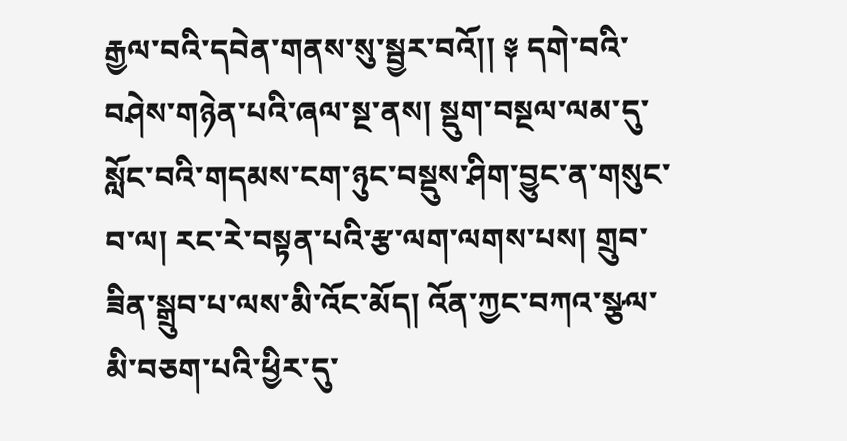རྒྱལ་བའི་དབེན་གནས་སུ་སྦྱར་བའོ།། ༈ དགེ་བའི་བཤེས་གཉེན་པའི་ཞལ་སྔ་ནས། སྡུག་བསྔལ་ལམ་དུ་སློང་བའི་གདམས་ངག་ཉུང་བསྡུས་ཤིག་བྱུང་ན་གསུང་བ་ལ། རང་རེ་བསྟན་པའི་རྩ་ལག་ལགས་པས། གྲུབ་ཟིན་སྒྲུབ་པ་ལས་མི་འོང་མོད། འོན་ཀྱང་བཀའ་སྩལ་མི་བཅག་པའི་ཕྱིར་དུ་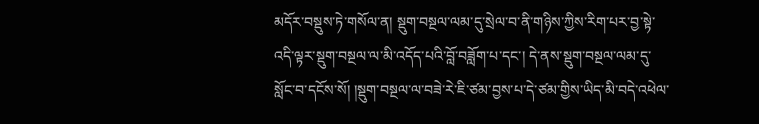མདོར་བསྡུས་ཏེ་གསོལ་ན། སྡུག་བསྔལ་ལམ་དུ་སྲེལ་བ་ནི་གཉིས་ཀྱིས་རིག་པར་བྱ་སྟེ་འདི་ལྟར་སྡུག་བསྔལ་ལ་མི་འདོད་པའི་བློ་བཟློག་པ་དང་། དེ་ནས་སྡུག་བསྔལ་ལམ་དུ་སློང་བ་དངོས་སོ། །སྡུག་བསྔལ་ལ་བཟེ་རེ་ཇི་ཙམ་བྱས་པ་དེ་ཙམ་གྱིས་ཡིད་མི་བདེ་འཕེལ་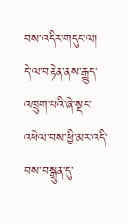བས་འདིར་གདུང་ལ། དེ་ལ་བརྟེན་ནས་རྒྱུད་འཁྲུག་པའི་ཞེ་སྡང་འཕེལ་བས་ཕྱི་མར་འདི་བས་བསྒྲུན་དུ་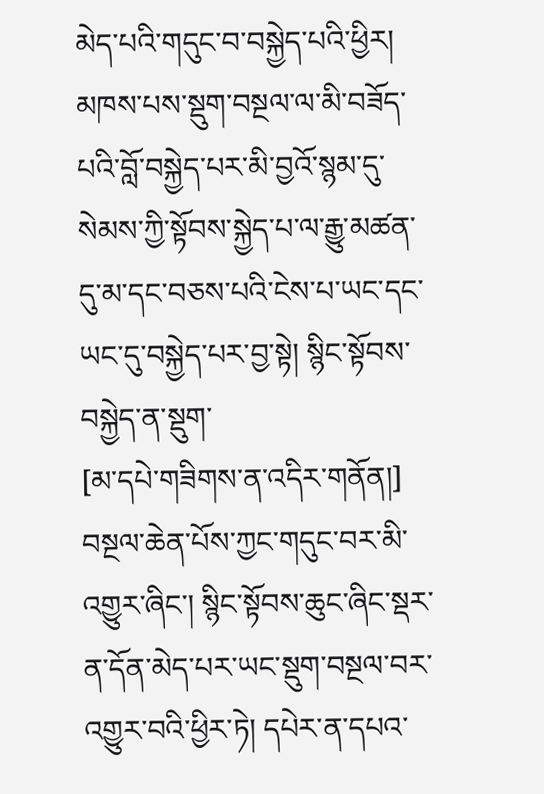མེད་པའི་གདུང་བ་བསྐྱེད་པའི་ཕྱིར། མཁས་པས་སྡུག་བསྔལ་ལ་མི་བཟོད་པའི་བློ་བསྐྱེད་པར་མི་བྱའོ་སྙམ་དུ་སེམས་ཀྱི་སྟོབས་སྐྱེད་པ་ལ་རྒྱུ་མཚན་དུ་མ་དང་བཅས་པའི་ངེས་པ་ཡང་དང་ཡང་དུ་བསྐྱེད་པར་བྱ་སྟེ། སྙིང་སྟོབས་བསྐྱེད་ན་སྡུག་
[མ་དཔེ་གཟིགས་ན་འདིར་གནོན།]
བསྔལ་ཆེན་པོས་ཀྱང་གདུང་བར་མི་འགྱུར་ཞིང་། སྙིང་སྟོབས་ཆུང་ཞིང་སྡར་ན་དོན་མེད་པར་ཡང་སྡུག་བསྔལ་བར་འགྱུར་བའི་ཕྱིར་ཏེ། དཔེར་ན་དཔའ་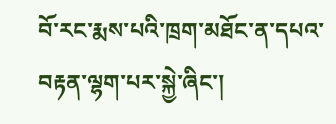བོ་རང་རྨས་པའི་ཁྲག་མཐོང་ན་དཔའ་བརྟན་ལྷག་པར་སྐྱེ་ཞིང་།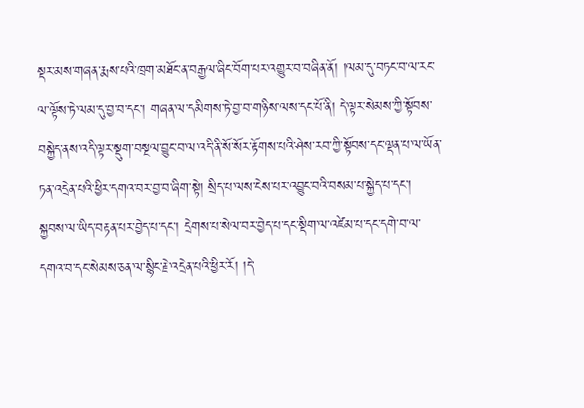སྡར་མས་གཞན་རྨས་པའི་ཁྲག་མཐོང་ན་བརྒྱལ་ཞིང་བོག་པར་འགྱུར་བ་བཞིན་ནོ། །ལམ་དུ་བཏང་བ་ལ་རང་ལ་ལྟོས་ཏེ་ལམ་དུ་བྱ་བ་དང་། གཞན་ལ་དམིགས་ཏེ་བྱ་བ་གཉིས་ལས་དང་པོ་ནི། དེ་ལྟར་སེམས་ཀྱི་སྟོབས་བསྐྱེད་ནས་འདི་ལྟར་སྡུག་བསྔལ་བྱུང་བ་ལ་འདི་ནི་སོ་སོར་རྟོགས་པའི་ཤེས་རབ་ཀྱི་སྟོབས་དང་ལྡན་པ་ལ་ཡོན་ཏན་འདྲེན་པའི་ཕྱིར་དགའ་བར་བྱ་བ་ཞིག་སྟེ། སྲིད་པ་ལས་ངེས་པར་འབྱུང་བའི་བསམ་པ་སྐྱེད་པ་དང་། སྐྱབས་ལ་ཡིད་བརྟན་པར་བྱེད་པ་དང་། དྲེགས་པ་སེལ་བར་བྱེད་པ་དང་སྡིག་ལ་འཛེམ་པ་དང་དགེ་བ་ལ་དགའ་བ་དང་སེམས་ཅན་ལ་སྙིང་རྗེ་འདྲེན་པའི་ཕྱིར་རོ། །དེ་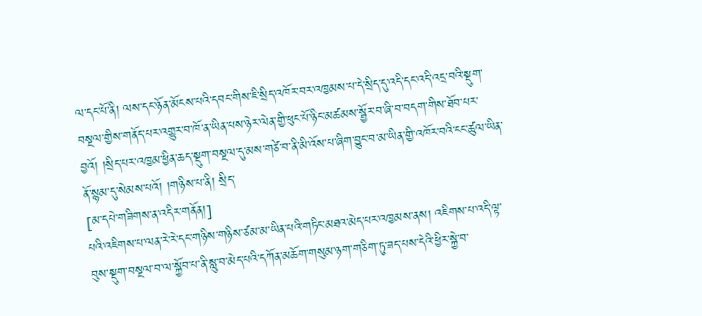ལ་དང་པོ་ནི། ལས་དང་ཉོན་མོངས་པའི་དབང་གིས་ཇི་སྲིད་འཁོར་བར་འཁྱམས་པ་དེ་སྲིད་དུ་འདི་དང་འདི་འདྲ་བའི་སྡུག་བསྔལ་གྱིས་གནོད་པར་འགྱུར་བ་ཁོ་ན་ཡིན་པས་ཉེར་ལེན་གྱི་ཕུང་པོ་ཉིང་མཚམས་སྦྱོར་བ་ཞི་བ་བདག་གིས་ཐོབ་པར་བྱའོ། །སྲིད་པར་འཁྱམ་ཕྱིན་ཆད་སྡུག་བསྔལ་དུ་མས་གཙེ་བ་ནི་མི་འོས་པ་ཞིག་བྱུང་བ་མ་ཡིན་གྱི་འཁོར་བའི་ངང་ཚུལ་ཡིན་ནོ་སྙམ་དུ་སེམས་པའོ། །གཉིས་པ་ནི། སྲིད་
[མ་དཔེ་གཟིགས་ན་འདིར་གནོན།]
པའི་འཇིགས་པ་ལན་རེ་རེ་དང་གཉིས་གཉིས་ཙམ་མ་ཡིན་པའི་གཏིང་མཐའ་མེད་པར་འཁྱམས་ནས། འཇིགས་པ་འདི་ལྟ་བུས་སྡུག་བསྔལ་བ་ལ་སྐྱོབ་པ་ནི་སླུ་བ་མེད་པའི་དཀོན་མཆོག་གསུམ་ཉག་གཅིག་ཏུ་ཟད་པས་དེའི་ཕྱིར་སྐྱེ་བ་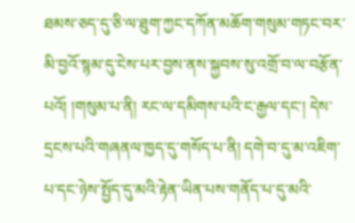ཐམས་ཅད་དུ་ཅི་ལ་ཐུག་ཀྱང་དཀོན་མཆོག་གསུམ་གཏང་བར་མི་བྱའོ་སྙམ་དུ་ངེས་པར་བྱས་ནས་སྐྱབས་སུ་འགྲོ་བ་ལ་བརྩོན་པའོ། །གསུམ་པ་ནི། རང་ལ་དམིགས་པའི་ང་རྒྱལ་དང་། དེས་དྲངས་པའི་གཞནལ་ཁྱད་དུ་གསོད་པ་ནི། དགེ་བ་དུ་མ་འཇིག་པ་དང་ཉེས་སྤྱོད་དུ་མའི་རྟེན་ཡིན་པས་གནོད་པ་དུ་མའི་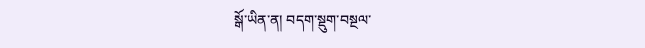སྒོ་ཡིན་ན། བདག་སྡུག་བསྔལ་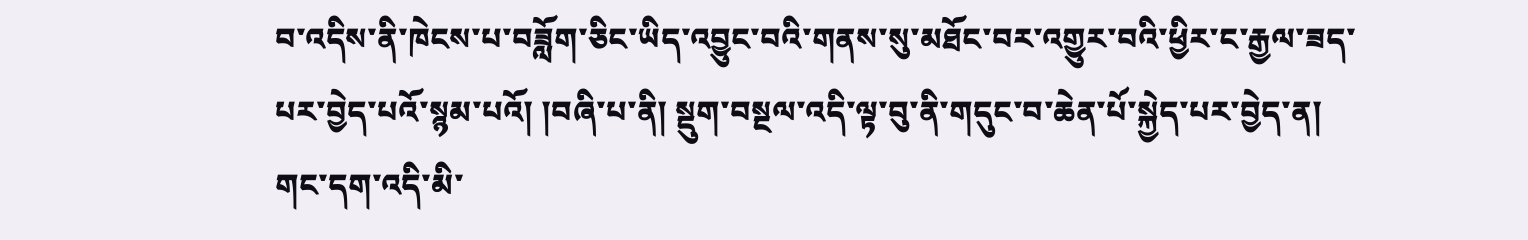བ་འདིས་ནི་ཁེངས་པ་བཟློག་ཅིང་ཡིད་འབྱུང་བའི་གནས་སུ་མཐོང་བར་འགྱུར་བའི་ཕྱིར་ང་རྒྱལ་ཟད་པར་བྱེད་པའོ་སྙམ་པའོ། །བཞི་པ་ནི། སྡུག་བསྔལ་འདི་ལྟ་བུ་ནི་གདུང་བ་ཆེན་པོ་སྐྱེད་པར་བྱེད་ན། གང་དག་འདི་མི་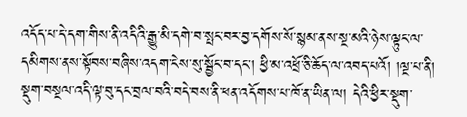འདོད་པ་དེ་དག་གིས་ནི་འདིའི་རྒྱུ་མི་དགེ་བ་སྤང་བར་བྱ་དགོས་སོ་སྙམ་ནས་སྔ་མའི་ཉེས་ལྟུང་ལ་དམིགས་ནས་སྟོབས་བཞིས་འདག་ངེས་སུ་སྦྱོང་བ་དང་། ཕྱི་མ་འཕྲོ་ཅི་ཆོད་ལ་འབད་པའོ། །ལྔ་པ་ནི། སྡུག་བསྔལ་འདི་ལྟ་བུ་དང་བྲལ་བའི་བདེ་བས་ནི་ཕན་འདོགས་པ་ཁོ་ན་ཡིན་ལ། དེའི་ཕྱིར་སྡུག་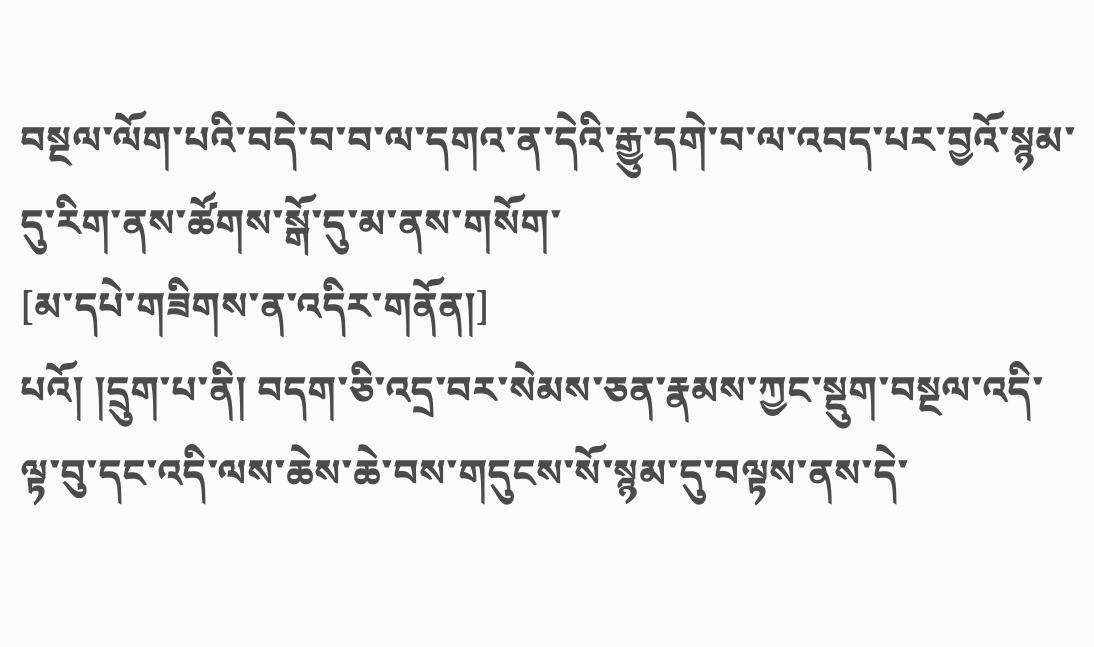བསྔལ་ལོག་པའི་བདེ་བ་བ་ལ་དགའ་ན་དེའི་རྒྱུ་དགེ་བ་ལ་འབད་པར་བྱའོ་སྙམ་དུ་རིག་ནས་ཚོགས་སྒོ་དུ་མ་ནས་གསོག་
[མ་དཔེ་གཟིགས་ན་འདིར་གནོན།]
པའོ། །དྲུག་པ་ནི། བདག་ཅི་འདྲ་བར་སེམས་ཅན་རྣམས་ཀྱང་སྡུག་བསྔལ་འདི་ལྟ་བུ་དང་འདི་ལས་ཆེས་ཆེ་བས་གདུངས་སོ་སྙམ་དུ་བལྟས་ནས་དེ་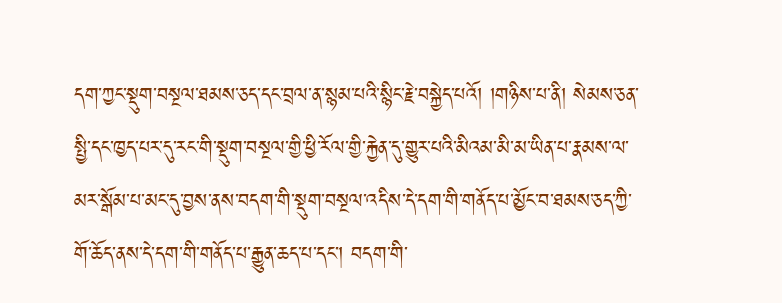དག་ཀྱང་སྡུག་བསྔལ་ཐམས་ཅད་དང་བྲལ་ན་སྙམ་པའི་སྙིང་རྗེ་བསྐྱེད་པའོ། །གཉིས་པ་ནི། སེམས་ཅན་སྤྱི་དང་ཁྱད་པར་དུ་རང་གི་སྡུག་བསྔལ་གྱི་ཕྱི་རོལ་གྱི་རྐྱེན་དུ་གྱུར་པའི་མིའམ་མི་མ་ཡིན་པ་རྣམས་ལ་མར་སྒོམ་པ་མང་དུ་བྱས་ནས་བདག་གི་སྡུག་བསྔལ་འདིས་དེ་དག་གི་གནོད་པ་མྱོང་བ་ཐམས་ཅད་ཀྱི་གོ་ཆོད་ནས་དེ་དག་གི་གནོད་པ་རྒྱུན་ཆད་པ་དང་། བདག་གི་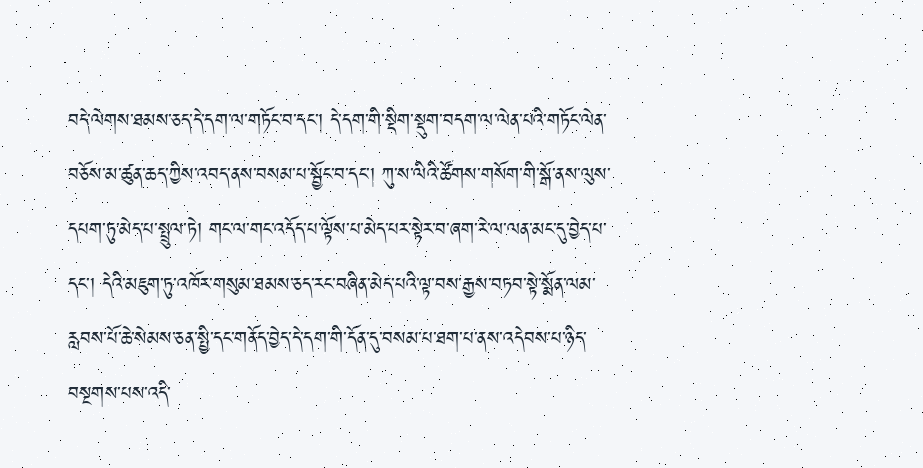བདེ་ལེགས་ཐམས་ཅད་དེ་དག་ལ་གཏོང་བ་དང་། དེ་དག་གི་སྡིག་སྡུག་བདག་ལ་ལེན་པའི་གཏོང་ལེན་བཅོས་མ་ཚུན་ཆད་ཀྱིས་འབད་ནས་བསམ་པ་སྦྱོང་བ་དང་། ཀུ་ས་ལིའི་ཚོགས་གསོག་གི་སྒོ་ནས་ལུས་དཔག་ཏུ་མེད་པ་སྤྲུལ་ཏེ། གང་ལ་གང་འདོད་པ་ལྟོས་པ་མེད་པར་སྟེར་བ་ཞག་རེ་ལ་ལན་མང་དུ་བྱེད་པ་དང་། དེའི་མཇུག་ཏུ་འཁོར་གསུམ་ཐམས་ཅད་རང་བཞིན་མེད་པའི་ལྟ་བས་རྒྱས་བཏབ་སྟེ་སྨོན་ལམ་རླབས་པོ་ཆེ་སེམས་ཅན་སྤྱི་དང་གནོད་བྱེད་དེ་དག་གི་དོན་དུ་བསམ་པ་ཐག་པ་ནས་འདེབས་པ་ཉིད་བསྔགས་པས་འདི་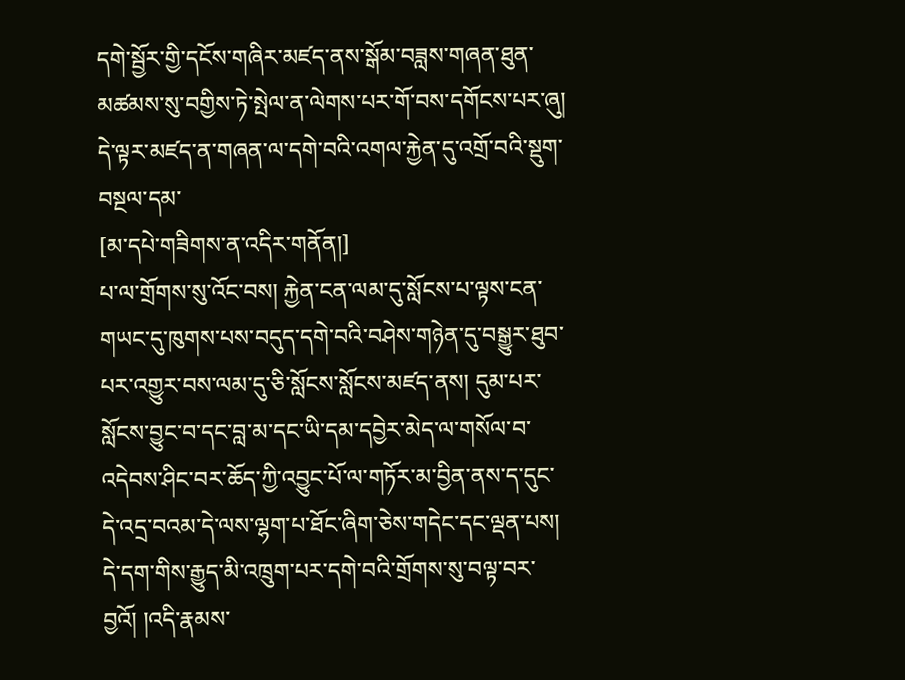དགེ་སྦྱོར་གྱི་དངོས་གཞིར་མཛད་ནས་སྒོམ་བཟླས་གཞན་ཐུན་མཚམས་སུ་བགྱིས་ཏེ་སྤེལ་ན་ལེགས་པར་གོ་བས་དགོངས་པར་ཞུ། དེ་ལྟར་མཛད་ན་གཞན་ལ་དགེ་བའི་འགལ་རྐྱེན་དུ་འགྲོ་བའི་སྡུག་བསྔལ་དམ་
[མ་དཔེ་གཟིགས་ན་འདིར་གནོན།]
པ་ལ་གྲོགས་སུ་འོང་བས། རྐྱེན་ངན་ལམ་དུ་སློངས་པ་ལྟས་ངན་གཡང་དུ་ཁུགས་པས་བདུད་དགེ་བའི་བཤེས་གཉེན་དུ་བསྒྱུར་ཐུབ་པར་འགྱུར་བས་ལམ་དུ་ཅི་སློངས་སློངས་མཛད་ནས། དུམ་པར་སློངས་བྱུང་བ་དང་བླ་མ་དང་ཡི་དམ་དབྱེར་མེད་ལ་གསོལ་བ་འདེབས་ཤིང་བར་ཆོད་ཀྱི་འབྱུང་པོ་ལ་གཏོར་མ་བྱིན་ནས་ད་དུང་དེ་འདྲ་བའམ་དེ་ལས་ལྷག་པ་ཐོང་ཞིག་ཅེས་གདེང་དང་ལྡན་པས། དེ་དག་གིས་རྒྱུད་མི་འཁྲུག་པར་དགེ་བའི་གྲོགས་སུ་བལྟ་བར་བྱའོ། །འདི་རྣམས་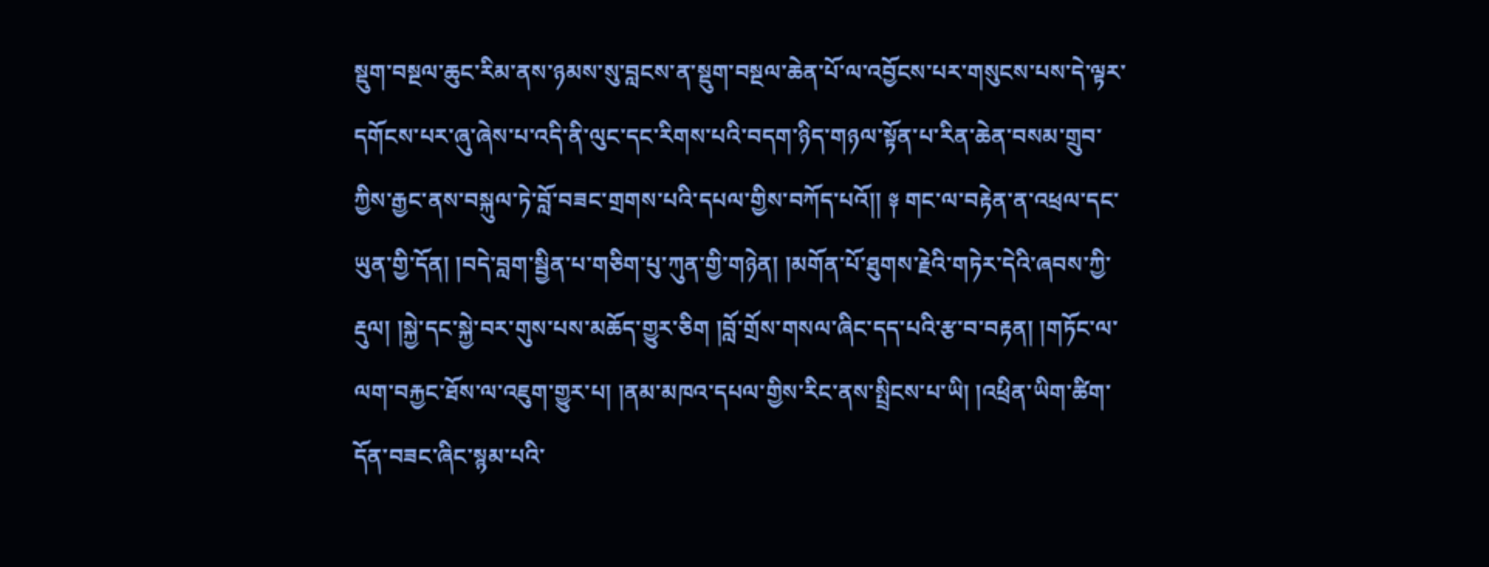སྡུག་བསྔལ་ཆུང་རིམ་ནས་ཉམས་སུ་བླངས་ན་སྡུག་བསྔལ་ཆེན་པོ་ལ་འབྱོངས་པར་གསུངས་པས་དེ་ལྟར་དགོངས་པར་ཞུ་ཞེས་པ་འདི་ནི་ལུང་དང་རིགས་པའི་བདག་ཉིད་གཉལ་སྟོན་པ་རིན་ཆེན་བསམ་གྲུབ་ཀྱིས་རྒྱང་ནས་བསྐུལ་ཏེ་བློ་བཟང་གྲགས་པའི་དཔལ་གྱིས་བཀོད་པའོ།། ༈ གང་ལ་བརྟེན་ན་འཕྲལ་དང་ཡུན་གྱི་དོན། །བདེ་བླག་སྦྱིན་པ་གཅིག་པུ་ཀུན་གྱི་གཉེན། །མགོན་པོ་ཐུགས་རྗེའི་གཏེར་དེའི་ཞབས་ཀྱི་རྡུལ། །སྐྱེ་དང་སྐྱེ་བར་གུས་པས་མཆོད་གྱུར་ཅིག །བློ་གྲོས་གསལ་ཞིང་དད་པའི་རྩ་བ་བརྟན། །གཏོང་ལ་ལག་བརྐྱང་ཐོས་ལ་འཇུག་གྱུར་པ། །ནམ་མཁའ་དཔལ་གྱིས་རིང་ནས་སྤྲིངས་པ་ཡི། །འཕྲིན་ཡིག་ཚིག་དོན་བཟང་ཞིང་སྙམ་པའི་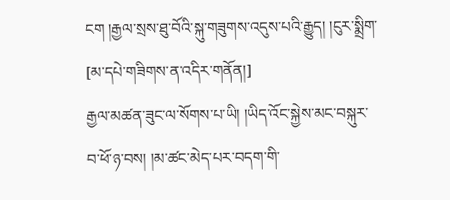ངག །རྒྱལ་སྲས་ཐུ་བོའི་སྐུ་གཟུགས་འདུས་པའི་རྒྱུད། །ངུར་སྨྲིག་
[མ་དཔེ་གཟིགས་ན་འདིར་གནོན།]
རྒྱལ་མཚན་ཟུང་ལ་སོགས་པ་ཡི། །ཡིད་འོང་སྐྱེས་མང་བསྐུར་བ་ཕོ་ཉ་བས། །མ་ཚང་མེད་པར་བདག་གི་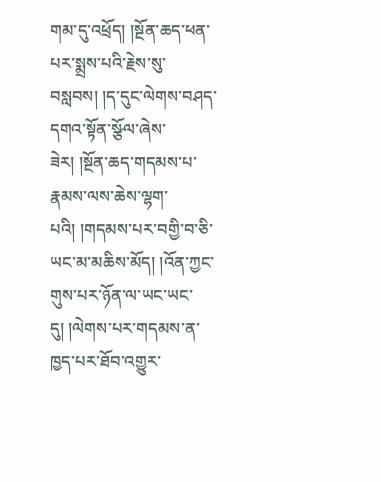གམ་དུ་འཕྲོད། །སྔོན་ཆད་ཕན་པར་སྨྲས་པའི་རྗེས་སུ་བསླབས། །ད་དུང་ལེགས་བཤད་དགའ་སྟོན་སྩོལ་ཞེས་ཟེར། །སྔོན་ཆད་གདམས་པ་རྣམས་ལས་ཆེས་ལྷག་པའི། །གདམས་པར་བགྱི་བ་ཅི་ཡང་མ་མཆིས་མོད། །འོན་ཀྱང་གུས་པར་ཉོན་ལ་ཡང་ཡང་དུ། །ལེགས་པར་གདམས་ན་ཁྱད་པར་ཐོབ་འགྱུར་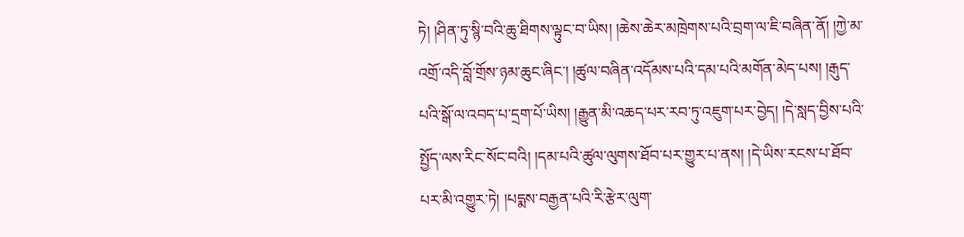ཏེ། །ཤིན་ཏུ་སྙི་བའི་ཆུ་ཐིགས་ལྟུང་བ་ཡིས། །ཆེས་ཆེར་མཁྲེགས་པའི་བྲག་ལ་ཇི་བཞིན་ནོ། །ཀྱེ་མ་འགྲོ་འདི་བློ་གྲོས་ཉམ་ཆུང་ཞིང་། །ཚུལ་བཞིན་འདོམས་པའི་དམ་པའི་མགོན་མེད་པས། །རྒུད་པའི་སྒོ་ལ་འབད་པ་དྲག་པོ་ཡིས། །རྒྱུན་མི་འཆད་པར་རབ་ཏུ་འཇུག་པར་བྱེད། །དེ་སླད་བྱིས་པའི་སྤྱོད་ལས་རིང་སོང་བའི། །དམ་པའི་ཚུལ་ལུགས་ཐོབ་པར་གྱུར་པ་ནས། །དེ་ཡིས་རངས་པ་ཐོབ་པར་མི་འགྱུར་ཏེ། །པདྨས་བརྒྱན་པའི་རི་རྩེར་ལུག་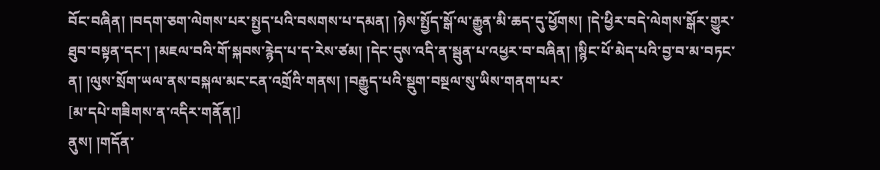བོང་བཞིན། །བདག་ཅག་ལེགས་པར་སྤྱད་པའི་བསགས་པ་དམན། །ཉེས་སྤྱོད་སྒོ་ལ་རྒྱུན་མི་ཆད་དུ་ཕྱོགས། །དེ་ཕྱིར་བདེ་ལེགས་སྒོར་གྱུར་ཐུབ་བསྟན་དང་། །མཇལ་བའི་གོ་སྐབས་རྙེད་པ་ད་རེས་ཙམ། །དེང་དུས་འདི་ན་སྦུན་པ་འཕྱར་བ་བཞིན། །སྙིང་པོ་མེད་པའི་བྱ་བ་མ་བཏང་ན། །ལུས་སྲོག་ཡལ་ནས་བསྐལ་མང་ངན་འགྲོའི་གནས། །བརྒྱུད་པའི་སྡུག་བསྔལ་སུ་ཡིས་གནག་པར་
[མ་དཔེ་གཟིགས་ན་འདིར་གནོན།]
ནུས། །གདོན་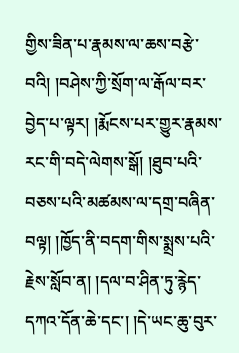གྱིས་ཟིན་པ་རྣམས་ལ་ཆས་བརྩེ་བའི། །བཤེས་ཀྱི་སྲོག་ལ་རྒོལ་བར་བྱེད་པ་ལྟར། །རྨོངས་པར་གྱུར་རྣམས་རང་གི་བདེ་ལེགས་སྒོ། །ཐུབ་པའི་བཅས་པའི་མཚམས་ལ་དགྲ་བཞིན་བལྟ། །ཁྱོད་ནི་བདག་གིས་སྨྲས་པའི་རྗེས་སློབ་ན། །དལ་བ་ཤིན་ཏུ་རྙེད་དཀའ་དོན་ཆེ་དང་། །དེ་ཡང་ཆུ་བུར་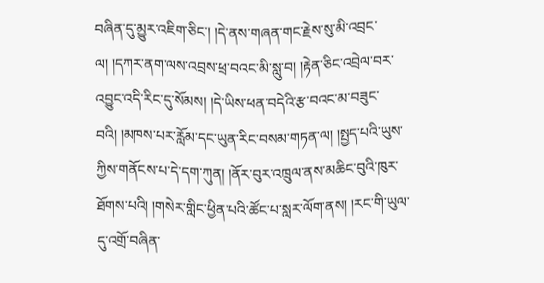བཞིན་དུ་མྱུར་འཇིག་ཅིང་། །དེ་ནས་གཞན་གང་རྗེས་སུ་མི་འབྲང་ལ། །དཀར་ནག་ལས་འབྲས་ཕྲ་བའང་མི་སླུ་བ། །རྟེན་ཅིང་འབྲེལ་བར་འབྱུང་འདི་རིང་དུ་སོམས། །དེ་ཡིས་ཕན་བདེའི་རྩ་བའང་མ་བཟུང་བའི། །མཁས་པར་རློམ་དང་ཡུན་རིང་བསམ་གཏན་ལ། །སྤྱད་པའི་ཡུས་ཀྱིས་གནོངས་པ་དེ་དག་ཀུན། །ནོར་བུར་འཁྲུལ་ནས་མཆིང་བུའི་ཁུར་ཐོགས་པའི། །གསེར་གླིང་ཕྱིན་པའི་ཚོང་པ་སླར་ལོག་ནས། །རང་གི་ཡུལ་དུ་འགྲོ་བཞིན་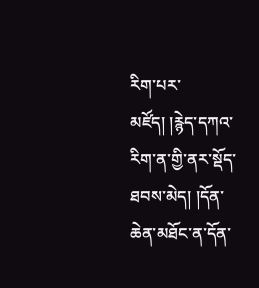རིག་པར་མཛོད། །རྙེད་དཀའ་རིག་ན་གྱི་ནར་སྡོད་ཐབས་མེད། །དོན་ཆེན་མཐོང་ན་དོན་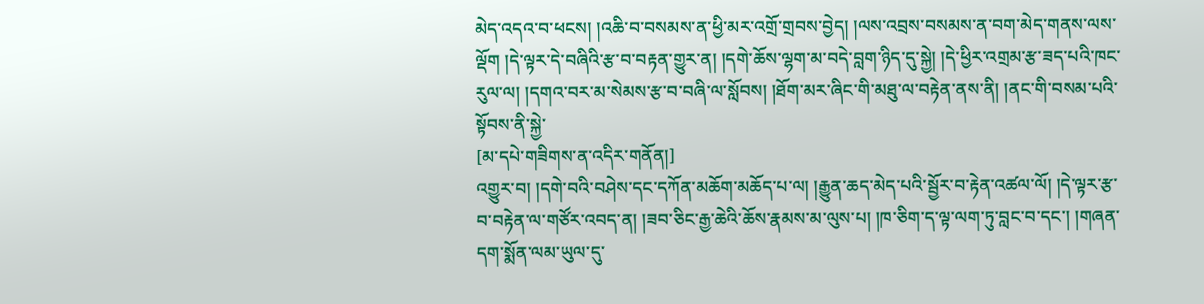མེད་འདའ་བ་ཕངས། །འཆི་བ་བསམས་ན་ཕྱི་མར་འགྲོ་གྲབས་བྱེད། །ལས་འབྲས་བསམས་ན་བག་མེད་གནས་ལས་ལྡོག །དེ་ལྟར་དེ་བཞིའི་རྩ་བ་བརྟན་གྱུར་ན། །དགེ་ཆོས་ལྷག་མ་བདེ་བླག་ཉིད་དུ་སྐྱེ། །དེ་ཕྱིར་འགྲམ་རྩ་ཟད་པའི་ཁང་རུལ་ལ། །དགའ་བར་མ་སེམས་རྩ་བ་བཞི་ལ་སློབས། །ཐོག་མར་ཞིང་གི་མཐུ་ལ་བརྟེན་ནས་ནི། །ནང་གི་བསམ་པའི་སྟོབས་ནི་སྐྱེ་
[མ་དཔེ་གཟིགས་ན་འདིར་གནོན།]
འགྱུར་བ། །དགེ་བའི་བཤེས་དང་དཀོན་མཆོག་མཆོད་པ་ལ། །རྒྱུན་ཆད་མེད་པའི་སྦྱོར་བ་རྟེན་འཚལ་ལོ། །དེ་ལྟར་རྩ་བ་བརྟེན་ལ་གཙོར་འབད་ན། །ཟབ་ཅིང་རྒྱ་ཆེའི་ཆོས་རྣམས་མ་ལུས་པ། །ཁ་ཅིག་ད་ལྟ་ལག་ཏུ་བླང་བ་དང་། །གཞན་དག་སྨོན་ལམ་ཡུལ་དུ་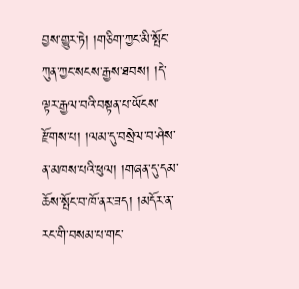བྱས་གྱུར་ཏེ། །གཅིག་ཀྱང་མི་སྤོང་ཀུན་ཀྱང་སངས་རྒྱས་ཐབས། །དེ་ལྟར་རྒྱལ་བའི་བསྟན་པ་ཡོངས་རྫོགས་པ། །ལམ་དུ་བསྲེལ་བ་ཤེས་ན་མཁས་པའི་ཕུལ། །གཞན་དུ་དམ་ཆོས་སྤོང་བ་ཁོ་ནར་ཟད། །མདོར་ན་རང་གི་བསམ་པ་གང་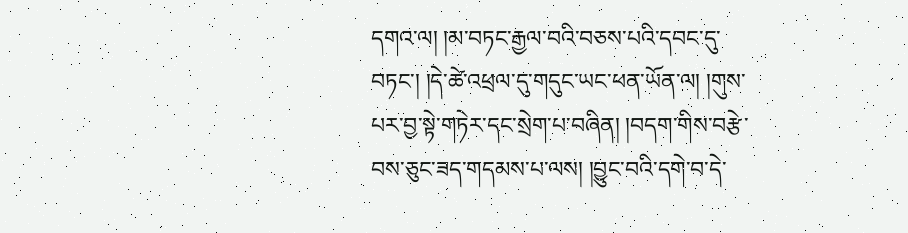དགའ་ལ། །མ་བཏང་རྒྱལ་བའི་བཅས་པའི་དབང་དུ་བཏང་། །དེ་ཚེ་འཕྲལ་དུ་གདུང་ཡང་ཕན་ཡོན་ལ། །གུས་པར་བྱ་སྟེ་གཏེར་དང་སྲེག་པ་བཞིན། །བདག་གིས་བརྩེ་བས་ཅུང་ཟད་གདམས་པ་ལས། །བྱུང་བའི་དགེ་བ་དེ་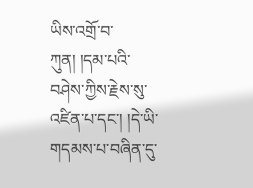ཡིས་འགྲོ་བ་ཀུན། །དམ་པའི་བཤེས་ཀྱིས་རྗེས་སུ་འཛིན་པ་དང་། །དེ་ཡི་གདམས་པ་བཞིན་དུ་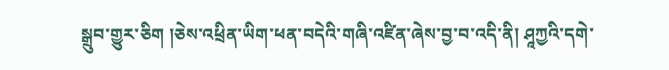སྒྲུབ་གྱུར་ཅིག །ཅེས་འཕྲིན་ཡིག་ཕན་བདེའི་གཞི་འཛིན་ཞེས་བྱ་བ་འདི་ནི། ཤཱཀྱའི་དགེ་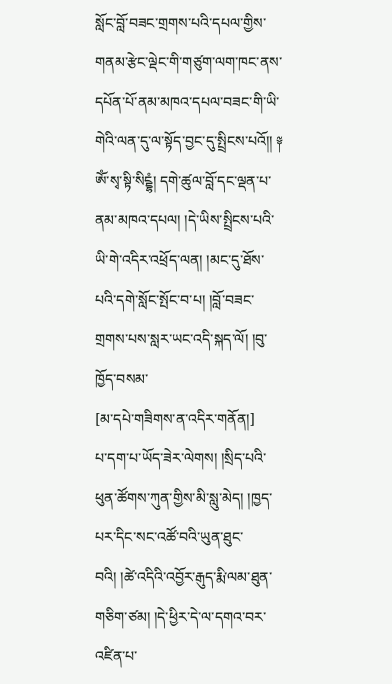སློང་བློ་བཟང་གྲགས་པའི་དཔལ་གྱིས་གནམ་རྩེང་ལྡེང་གི་གཙུག་ལག་ཁང་ནས་དཔོན་པོ་ནམ་མཁའ་དཔལ་བཟང་གི་ཡི་གེའི་ལན་དུ་ལ་སྟོད་བྱང་དུ་སྤྲིངས་པའོ།། ༈ ༀ་སྭ་སྟི་སིངྡྷཾ། དགེ་ཚུལ་བློ་དང་ལྡན་པ་ནམ་མཁའ་དཔལ། །དེ་ཡིས་སྤྲིངས་པའི་ཡི་གེ་འདིར་འཕྲོད་ལན། །མང་དུ་ཐོས་པའི་དགེ་སློང་སྤོང་བ་པ། །བློ་བཟང་གྲགས་པས་སླར་ཡང་འདི་སྐད་ལོ། །བུ་ཁྱོད་བསམ་
[མ་དཔེ་གཟིགས་ན་འདིར་གནོན།]
པ་དག་པ་ཡོད་ཟེར་ལེགས། །སྲིད་པའི་ཕུན་ཚོགས་ཀུན་གྱིས་མི་སླུ་མེད། །ཁྱད་པར་དིང་སང་འཚོ་བའི་ཡུན་ཐུང་བའི། །ཚེ་འདིའི་འབྱོར་རྒུད་རྨི་ལམ་ཐུན་གཅིག་ཙམ། །དེ་ཕྱིར་དེ་ལ་དགའ་བར་འཛིན་པ་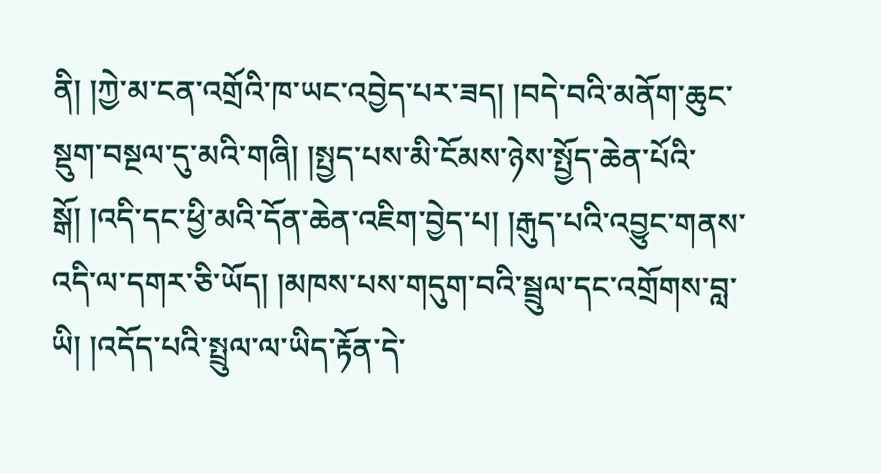ནི། །ཀྱེ་མ་ངན་འགྲོའི་ཁ་ཡང་འབྱེད་པར་ཟད། །བདེ་བའི་མནོག་ཆུང་སྡུག་བསྔལ་དུ་མའི་གཞི། །སྤྱད་པས་མི་ངོམས་ཉེས་སྤྱོད་ཆེན་པོའི་སྒོ། །འདི་དང་ཕྱི་མའི་དོན་ཆེན་འཇིག་བྱེད་པ། །རྒུད་པའི་འབྱུང་གནས་འདི་ལ་དགར་ཅི་ཡོད། །མཁས་པས་གདུག་བའི་སྦྲུལ་དང་འགྲོགས་བླ་ཡི། །འདོད་པའི་སྤྲུལ་ལ་ཡིད་རྟོན་དེ་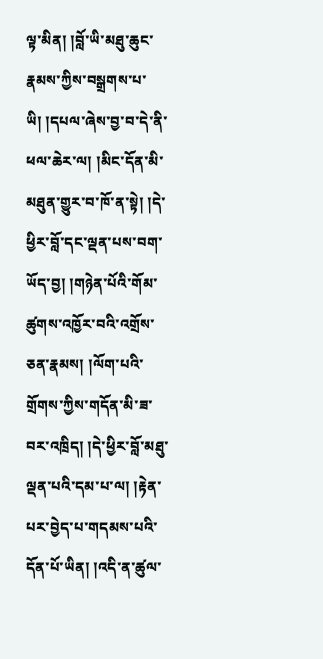ལྟ་མིན། །བློ་ཡི་མཐུ་ཆུང་རྣམས་ཀྱིས་བསྒྲགས་པ་ཡི། །དཔལ་ཞེས་བྱ་བ་དེ་ནི་ཕལ་ཆེར་ལ། །མིང་དོན་མི་མཐུན་གྱུར་བ་ཁོ་ན་སྟེ། །དེ་ཕྱིར་བློ་དང་ལྡན་པས་བག་ཡོད་བྱ། །གཉེན་པོའི་གོམ་ཚུགས་འཁྱོར་བའི་འགྲོས་ཅན་རྣམས། །ལོག་པའི་གྲོགས་ཀྱིས་གདོན་མི་ཟ་བར་འཁྲིད། །དེ་ཕྱིར་བློ་མཐུ་ལྡན་པའི་དམ་པ་ལ། །རྟེན་པར་བྱེད་པ་གདམས་པའི་དོན་པོ་ཡིན། །འདི་ན་ཚུལ་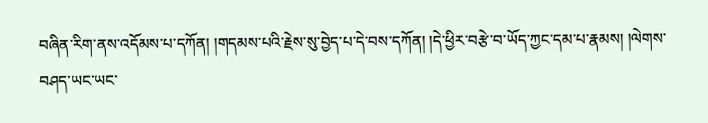བཞིན་རིག་ནས་འདོམས་པ་དཀོན། །གདམས་པའི་རྗེས་སུ་བྱེད་པ་དེ་བས་དཀོན། །དེ་ཕྱིར་བརྩེ་བ་ཡོད་ཀྱང་དམ་པ་རྣམས། །ལེགས་བཤད་ཡང་ཡང་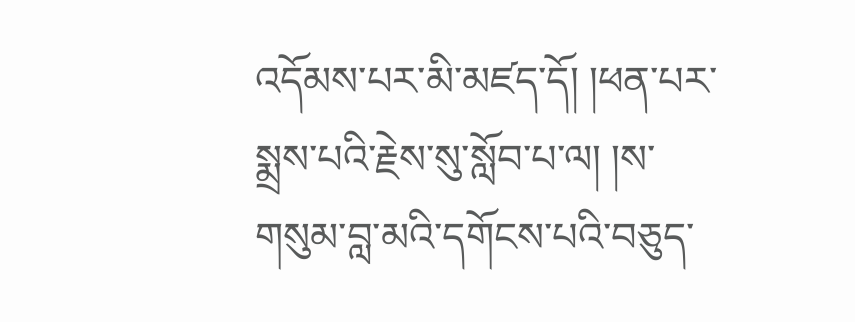འདོམས་པར་མི་མཛད་དོ། །ཕན་པར་སྨྲས་པའི་རྗེས་སུ་སློབ་པ་ལ། །ས་གསུམ་བླ་མའི་དགོངས་པའི་བཅུད་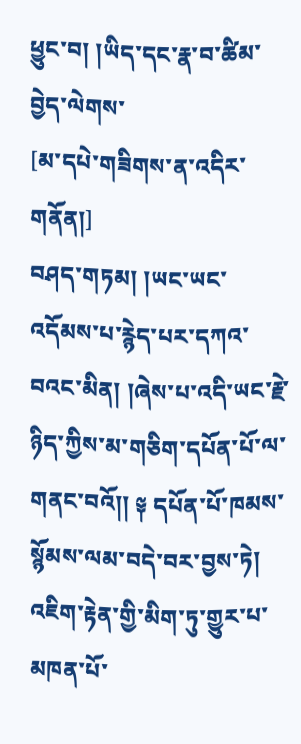ཕྱུང་བ། །ཡིད་དང་རྣ་བ་ཚིམ་བྱེད་ལེགས་
[མ་དཔེ་གཟིགས་ན་འདིར་གནོན།]
བཤད་གཏམ། །ཡང་ཡང་འདོམས་པ་རྙེད་པར་དཀའ་བའང་མིན། །ཞེས་པ་འདི་ཡང་རྗེ་ཉིད་ཀྱིས་མ་གཅིག་དཔོན་པོ་ལ་གནང་བའོ།། ༈ དཔོན་པོ་ཁམས་སྙོམས་ལམ་བདེ་བར་བྱས་ཏེ། འཇིག་རྟེན་གྱི་མིག་ཏུ་གྱུར་པ་མཁན་པོ་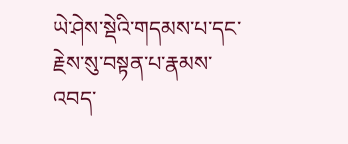ཡེ་ཤེས་སྡེའི་གདམས་པ་དང་རྗེས་སུ་བསྟན་པ་རྣམས་འབད་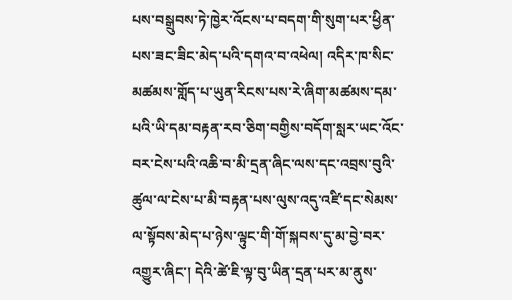པས་བསྒྲུབས་ཏེ་ཁྱེར་འོངས་པ་བདག་གི་སུག་པར་ཕྱིན་པས་ཟང་ཟིང་མེད་པའི་དགའ་བ་འཕེལ། འདིར་ཁ་སིང་མཚམས་གློད་པ་ཡུན་རིངས་པས་རེ་ཞིག་མཚམས་དམ་པའི་ཡི་དམ་བརྟན་རབ་ཅིག་བགྱིས་བདོག་སླར་ཡང་འོང་བར་ངེས་པའི་འཆི་བ་མི་དྲན་ཞིང་ལས་དང་འབྲས་བུའི་ཚུལ་ལ་ངེས་པ་མི་བརྟན་པས་ལུས་འདུ་འཛི་དང་སེམས་ལ་སྟོབས་མེད་པ་ཉེས་ལྟུང་གི་གོ་སྐབས་དུ་མ་བྱེ་བར་འགྱུར་ཞིང་། དེའི་ཚེ་ཇི་ལྟ་བུ་ཡིན་དྲན་པར་མ་ནུས་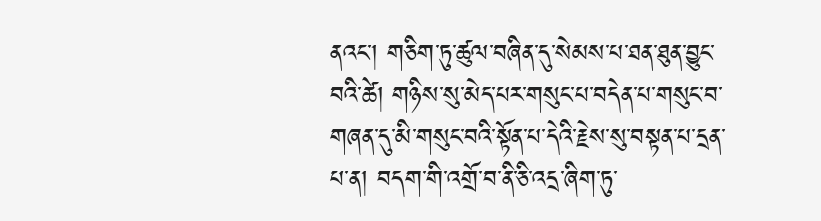ནའང་། གཅིག་ཏུ་ཚུལ་བཞིན་དུ་སེམས་པ་ཐན་ཐུན་བྱུང་བའི་ཚེ། གཉིས་སུ་མེད་པར་གསུང་པ་བདེན་པ་གསུང་བ་གཞན་དུ་མི་གསུང་བའི་སྟོན་པ་དེའི་རྗེས་སུ་བསྟན་པ་དྲན་པ་ན། བདག་གི་འགྲོ་བ་ནི་ཅི་འདྲ་ཞིག་ཏུ་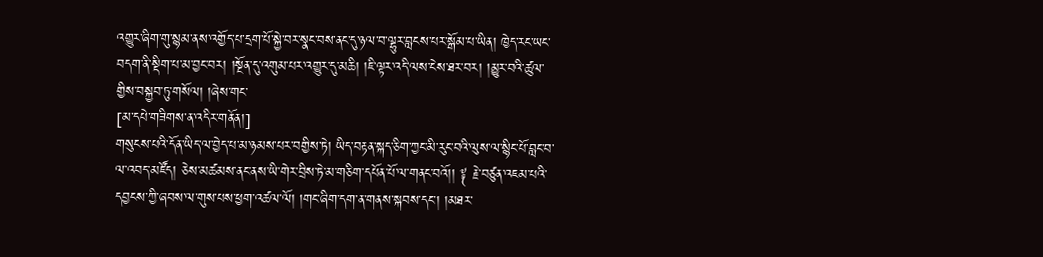འགྱུར་ཞིག་གུ་སྙམ་ནས་འགྱོད་པ་དྲག་པོ་སྐྱེ་བར་སྣང་བས་ནང་དུ་ཉལ་བ་ལྷུར་བླངས་པར་སྒོམ་པ་ཡིན། ཁྱེད་རང་ཡང་བདག་ནི་སྡིག་པ་མ་བྱང་བར། །སྔོན་དུ་འགུམ་པར་འགྱུར་དུ་མཆི། །ཇི་ལྟར་འདི་ལས་ངེས་ཐར་བར། །མྱུར་བའི་ཚུལ་གྱིས་བསྐྱབ་ཏུ་གསོལ། །ཞེས་གང་
[མ་དཔེ་གཟིགས་ན་འདིར་གནོན།]
གསུངས་པའི་དོན་ཡིད་ལ་བྱེད་པ་མ་ཉམས་པར་བགྱིས་ཏེ། ཡིད་བརྟན་སྐད་ཅིག་ཀྱང་མི་རུང་བའི་ལུས་ལ་སྙིང་པོ་བླང་བ་ལ་འབད་མཛོད། ཅེས་མཚམས་ནང་ནས་ཡི་གེར་བྲིས་ཏེ་མ་གཅིག་དཔོན་པོ་ལ་གནང་བའོ།། ༈ རྗེ་བཙུན་འཇམ་པའི་དབྱངས་ཀྱི་ཞབས་ལ་གུས་པས་ཕྱག་འཚལ་ལོ། །གང་ཞིག་དག་ན་གནས་སྐབས་དང་། །མཐར་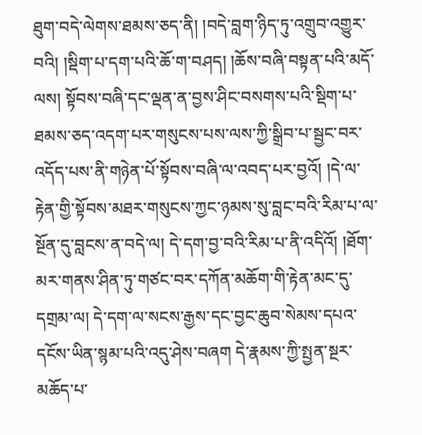ཐུག་བདེ་ལེགས་ཐམས་ཅད་ནི། །བདེ་བླག་ཉིད་ཏུ་འགྲུབ་འགྱུར་བའི། །སྡིག་པ་དག་པའི་ཆོ་ག་བཤད། །ཆོས་བཞི་བསྟན་པའི་མདོ་ལས། སྟོབས་བཞི་དང་ལྡན་ན་བྱས་ཤིང་བསགས་པའི་སྡིག་པ་ཐམས་ཅད་འདག་པར་གསུངས་པས་ལས་ཀྱི་སྒྲིབ་པ་སྦྱང་བར་འདོད་པས་ནི་གཉེན་པོ་སྟོབས་བཞི་ལ་འབད་པར་བྱའོ། །དེ་ལ་རྟེན་གྱི་སྟོབས་མཐར་གསུངས་ཀྱང་ཉམས་སུ་བླང་བའི་རིམ་པ་ལ་སྔོན་དུ་བླངས་ན་བདེ་ལ། དེ་དག་བྱ་བའི་རིམ་པ་ནི་འདིའོ། །ཐོག་མར་གནས་ཤིན་ཏུ་གཙང་བར་དཀོན་མཆོག་གི་རྟེན་མང་དུ་དགྲམ་ལ། དེ་དག་ལ་སངས་རྒྱས་དང་བྱང་ཆུབ་སེམས་དཔའ་དངོས་ཡིན་སྙམ་པའི་འདུ་ཤེས་བཞག དེ་རྣམས་ཀྱི་སྤྱན་སྔར་མཆོད་པ་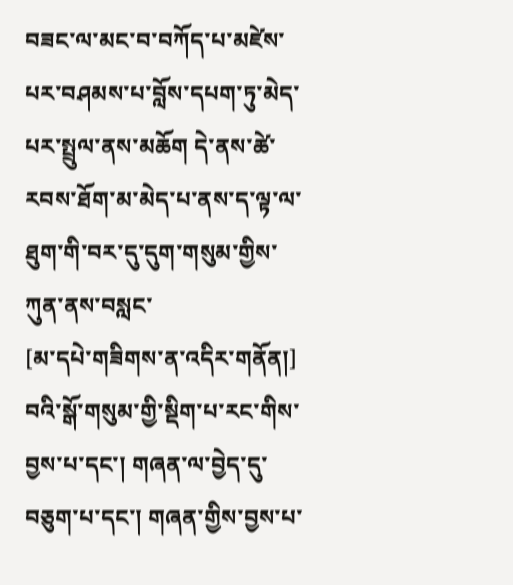བཟང་ལ་མང་བ་བཀོད་པ་མཛེས་པར་བཤམས་པ་བློས་དཔག་ཏུ་མེད་པར་སྤྲུལ་ནས་མཆོག དེ་ནས་ཚེ་རབས་ཐོག་མ་མེད་པ་ནས་ད་ལྟ་ལ་ཐུག་གི་བར་དུ་དུག་གསུམ་གྱིས་ཀུན་ནས་བསླང་
[མ་དཔེ་གཟིགས་ན་འདིར་གནོན།]
བའི་སྒོ་གསུམ་གྱི་སྡིག་པ་རང་གིས་བྱས་པ་དང་། གཞན་ལ་བྱེད་དུ་བཅུག་པ་དང་། གཞན་གྱིས་བྱས་པ་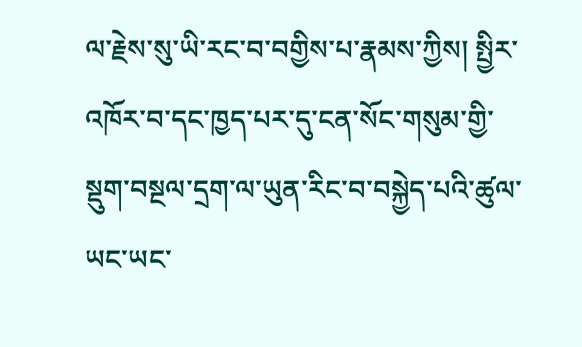ལ་རྗེས་སུ་ཡི་རང་བ་བགྱིས་པ་རྣམས་ཀྱིས། སྤྱིར་འཁོར་བ་དང་ཁྱད་པར་དུ་ངན་སོང་གསུམ་གྱི་སྡུག་བསྔལ་དྲག་ལ་ཡུན་རིང་བ་བསྐྱེད་པའི་ཚུལ་ཡང་ཡང་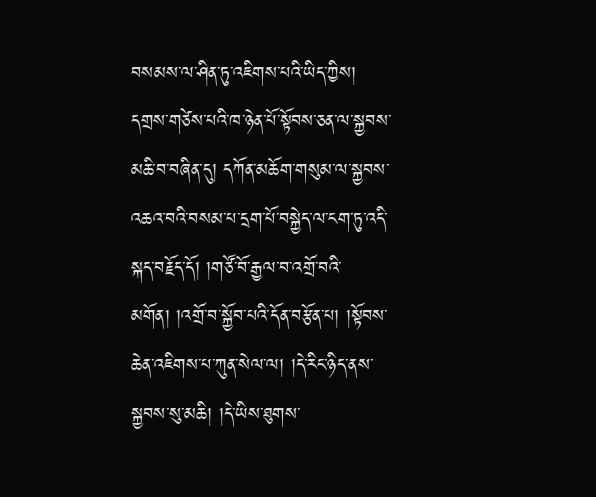བསམས་ལ་ཤིན་ཏུ་འཇིགས་པའི་ཡིད་ཀྱིས། དགྲས་གཙེས་པའི་ཁ་ཉེན་པོ་སྟོབས་ཅན་ལ་སྐྱབས་མཆི་བ་བཞིན་དུ། དཀོན་མཆོག་གསུམ་ལ་སྐྱབས་འཆའ་བའི་བསམ་པ་དྲག་པོ་བསྐྱེད་ལ་ངག་ཏུ་འདི་སྐད་བརྗོད་དོ། །གཙོ་བོ་རྒྱལ་བ་འགྲོ་བའི་མགོན། །འགྲོ་བ་སྐྱོབ་པའི་དོན་བརྩོན་པ། །སྟོབས་ཆེན་འཇིགས་པ་ཀུན་སེལ་ལ། །དེ་རིང་ཉིད་ནས་སྐྱབས་སུ་མཆི། །དེ་ཡིས་ཐུགས་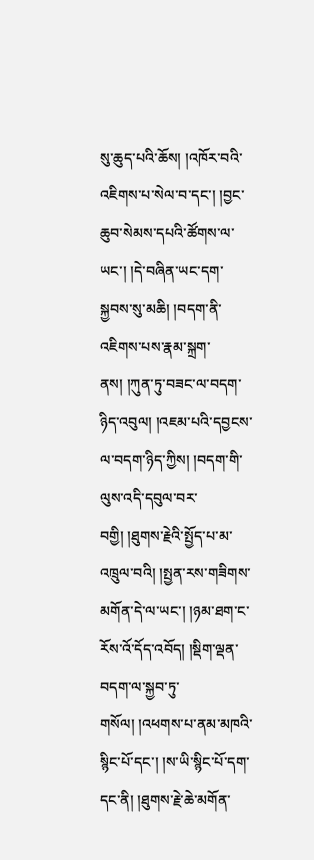སུ་ཆུད་པའི་ཆོས། །འཁོར་བའི་འཇིགས་པ་སེལ་བ་དང་། །བྱང་ཆུབ་སེམས་དཔའི་ཚོགས་ལ་ཡང་། །དེ་བཞིན་ཡང་དག་སྐྱབས་སུ་མཆི། །བདག་ནི་འཇིགས་པས་རྣམ་སྐྲག་ནས། །ཀུན་ཏུ་བཟང་ལ་བདག་ཉིད་འབུལ། །འཇམ་པའི་དབྱངས་ལ་བདག་ཉིད་ཀྱིས། །བདག་གི་ལུས་འདི་དབུལ་བར་བགྱི། །ཐུགས་རྗེའི་སྤྱོད་པ་མ་འཁྲུལ་བའི། །སྤྱན་རས་གཟིགས་མགོན་དེ་ལ་ཡང་། །ཉམ་ཐག་ང་རོས་འོ་དོད་འབོད། །སྡིག་ལྡན་བདག་ལ་སྐྱབ་ཏུ་གསོལ། །འཕགས་པ་ནམ་མཁའི་སྙིང་པོ་དང་། །ས་ཡི་སྙིང་པོ་དག་དང་ནི། །ཐུགས་རྗེ་ཆེ་མགོན་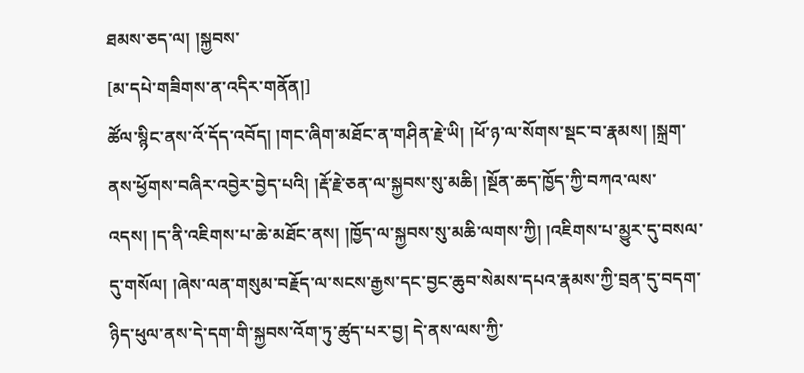ཐམས་ཅད་ལ། །སྐྱབས་
[མ་དཔེ་གཟིགས་ན་འདིར་གནོན།]
ཚོལ་སྙིང་ནས་འོ་དོད་འབོད། །གང་ཞིག་མཐོང་ན་གཤིན་རྗེ་ཡི། །ཕོ་ཉ་ལ་སོགས་སྡང་བ་རྣམས། །སྐྲག་ནས་ཕྱོགས་བཞིར་འབྱེར་བྱེད་པའི། །རྡོ་རྗེ་ཅན་ལ་སྐྱབས་སུ་མཆི། །སྔོན་ཆད་ཁྱོད་ཀྱི་བཀའ་ལས་འདས། །ད་ནི་འཇིགས་པ་ཆེ་མཐོང་ནས། །ཁྱོད་ལ་སྐྱབས་སུ་མཆི་ལགས་ཀྱི། །འཇིགས་པ་མྱུར་དུ་བསལ་དུ་གསོལ། །ཞེས་ལན་གསུམ་བརྗོད་ལ་སངས་རྒྱས་དང་བྱང་ཆུབ་སེམས་དཔའ་རྣམས་ཀྱི་བྲན་དུ་བདག་ཉིད་ཕུལ་ནས་དེ་དག་གི་སྐྱབས་འོག་ཏུ་ཚུད་པར་བྱ། དེ་ནས་ལས་ཀྱི་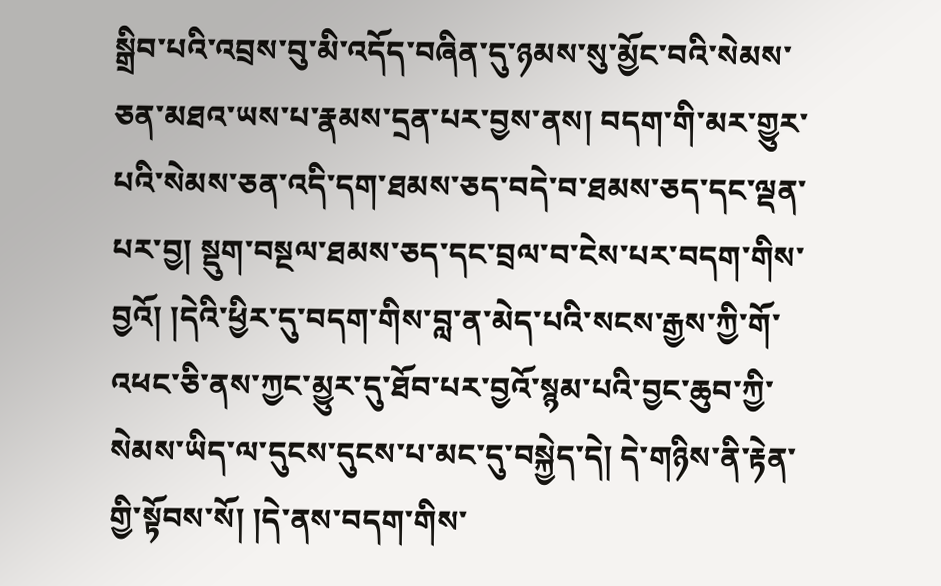སྒྲིབ་པའི་འབྲས་བུ་མི་འདོད་བཞིན་དུ་ཉམས་སུ་མྱོང་བའི་སེམས་ཅན་མཐའ་ཡས་པ་རྣམས་དྲན་པར་བྱས་ནས། བདག་གི་མར་གྱུར་པའི་སེམས་ཅན་འདི་དག་ཐམས་ཅད་བདེ་བ་ཐམས་ཅད་དང་ལྡན་པར་བྱ། སྡུག་བསྔལ་ཐམས་ཅད་དང་བྲལ་བ་ངེས་པར་བདག་གིས་བྱའོ། །དེའི་ཕྱིར་དུ་བདག་གིས་བླ་ན་མེད་པའི་སངས་རྒྱས་ཀྱི་གོ་འཕང་ཅི་ནས་ཀྱང་མྱུར་དུ་ཐོབ་པར་བྱའོ་སྙམ་པའི་བྱང་ཆུབ་ཀྱི་སེམས་ཡིད་ལ་དུངས་དུངས་པ་མང་དུ་བསྐྱེད་དེ། དེ་གཉིས་ནི་རྟེན་གྱི་སྟོབས་སོ། །དེ་ནས་བདག་གིས་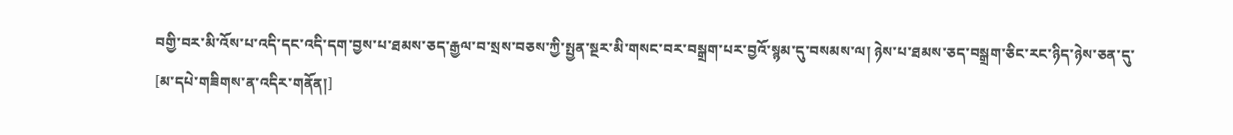བགྱི་བར་མི་འོས་པ་འདི་དང་འདི་དག་བྱས་པ་ཐམས་ཅད་རྒྱལ་བ་སྲས་བཅས་ཀྱི་སྤྱན་སྔར་མི་གསང་བར་བསྒྲག་པར་བྱའོ་སྙམ་དུ་བསམས་ལ། ཉེས་པ་ཐམས་ཅད་བསྒྲག་ཅིང་རང་ཉིད་ཉེས་ཅན་དུ་
[མ་དཔེ་གཟིགས་ན་འདིར་གནོན།]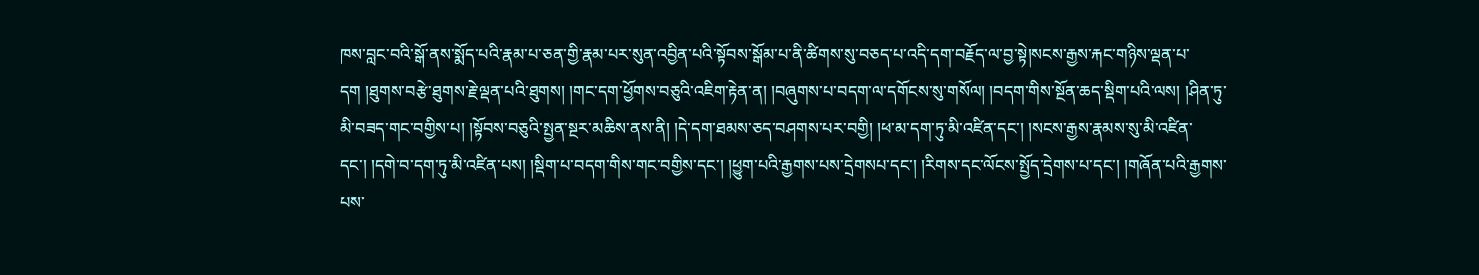ཁས་བླང་བའི་སྒོ་ནས་སྨོད་པའི་རྣམ་པ་ཅན་གྱི་རྣམ་པར་སུན་འབྱིན་པའི་སྟོབས་སྒོམ་པ་ནི་ཚིགས་སུ་བཅད་པ་འདི་དག་བརྗོད་ལ་བྱ་སྟེ།སངས་རྒྱས་རྐང་གཉིས་ལྡན་པ་དག །ཐུགས་བརྩེ་ཐུགས་རྗེ་ལྡན་པའི་ཐུགས། །གང་དག་ཕྱོགས་བཅུའི་འཇིག་རྟེན་ན། །བཞུགས་པ་བདག་ལ་དགོངས་སུ་གསོལ། །བདག་གིས་སྔོན་ཆད་སྡིག་པའི་ལས། །ཤིན་ཏུ་མི་བཟད་གང་བགྱིས་པ། །སྟོབས་བཅུའི་སྤྱན་སྔར་མཆིས་ནས་ནི། །དེ་དག་ཐམས་ཅད་བཤགས་པར་བགྱི། །ཕ་མ་དག་ཏུ་མི་འཛིན་དང་། །སངས་རྒྱས་རྣམས་སུ་མི་འཛིན་དང་། །དགེ་བ་དག་ཏུ་མི་འཛིན་པས། །སྡིག་པ་བདག་གིས་གང་བགྱིས་དང་། །ཕྱུག་པའི་རྒྱགས་པས་དྲེགསཔ་དང་། །རིགས་དང་ལོངས་སྤྱོད་དྲེགས་པ་དང་། །གཞོན་པའི་རྒྱགས་པས་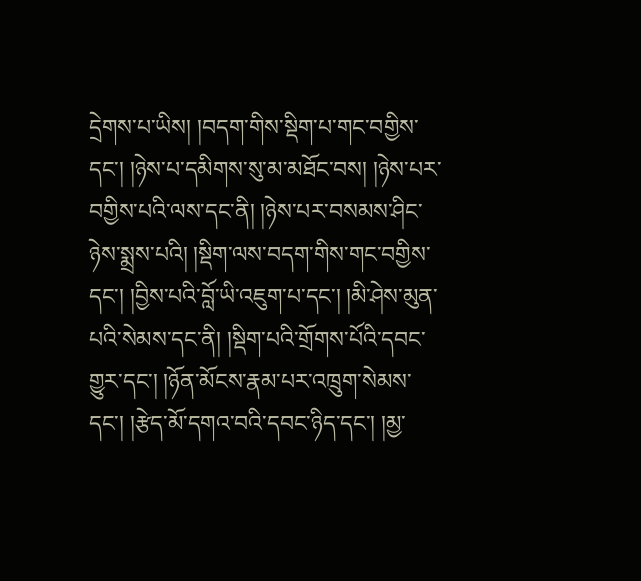དྲེགས་པ་ཡིས། །བདག་གིས་སྡིག་པ་གང་བགྱིས་དང་། །ཉེས་པ་དམིགས་སུ་མ་མཐོང་བས། །ཉེས་པར་བགྱིས་པའི་ལས་དང་ནི། །ཉེས་པར་བསམས་ཤིང་ཉེས་སྨྲས་པའི། །སྡིག་ལས་བདག་གིས་གང་བགྱིས་དང་། །བྱིས་པའི་བློ་ཡི་འཇུག་པ་དང་། །མི་ཤེས་མུན་པའི་སེམས་དང་ནི། །སྡིག་པའི་གྲོགས་པོའི་དབང་གྱུར་དང་། །ཉོན་མོངས་རྣམ་པར་འཁྲུག་སེམས་དང་། །རྩེད་མོ་དགའ་བའི་དབང་ཉིད་དང་། །མྱ་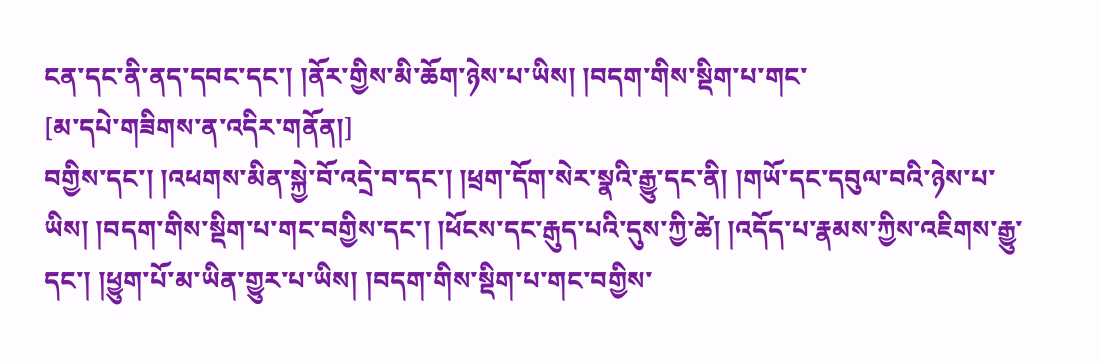ངན་དང་ནི་ནད་དབང་དང་། །ནོར་གྱིས་མི་ཆོག་ཉེས་པ་ཡིས། །བདག་གིས་སྡིག་པ་གང་
[མ་དཔེ་གཟིགས་ན་འདིར་གནོན།]
བགྱིས་དང་། །འཕགས་མིན་སྐྱེ་བོ་འདྲེ་བ་དང་། །ཕྲག་དོག་སེར་སྣའི་རྒྱུ་དང་ནི། །གཡོ་དང་དབུལ་བའི་ཉེས་པ་ཡིས། །བདག་གིས་སྡིག་པ་གང་བགྱིས་དང་། །ཕོངས་དང་རྒུད་པའི་དུས་ཀྱི་ཚེ། །འདོད་པ་རྣམས་ཀྱིས་འཇིགས་རྒྱུ་དང་། །ཕྱུག་པོ་མ་ཡིན་གྱུར་པ་ཡིས། །བདག་གིས་སྡིག་པ་གང་བགྱིས་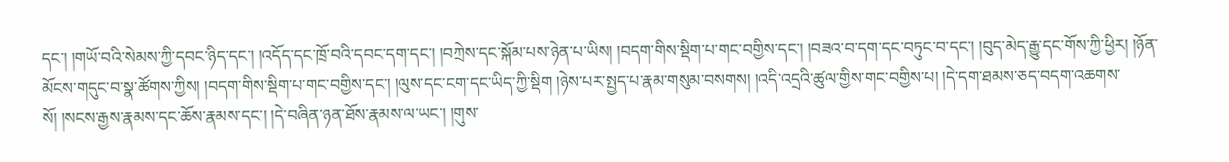དང་། །གཡོ་བའི་སེམས་ཀྱི་དབང་ཉིད་དང་། །འདོད་དང་ཁྲོ་བའི་དབང་དག་དང་། །བཀྲེས་དང་སྐོམ་པས་ཉེན་པ་ཡིས། །བདག་གིས་སྡིག་པ་གང་བགྱིས་དང་། །བཟའ་བ་དག་དང་བཏུང་བ་དང་། །བུད་མེད་རྒྱུ་དང་གོས་ཀྱི་ཕྱིར། །ཉོན་མོངས་གདུང་བ་སྣ་ཚོགས་ཀྱིས། །བདག་གིས་སྡིག་པ་གང་བགྱིས་དང་། །ལུས་དང་ངག་དང་ཡིད་ཀྱི་སྡིག །ཉེས་པར་སྤྱད་པ་རྣམ་གསུམ་བསགས། །འདི་འདྲའི་ཚུལ་གྱིས་གང་བགྱིས་པ། །དེ་དག་ཐམས་ཅད་བདག་འཆགས་སོ། །སངས་རྒྱས་རྣམས་དང་ཆོས་རྣམས་དང་། །དེ་བཞིན་ཉན་ཐོས་རྣམས་ལ་ཡང་། །གུས་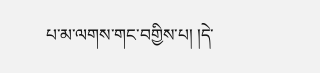པ་མ་ལགས་གང་བགྱིས་པ། །དེ་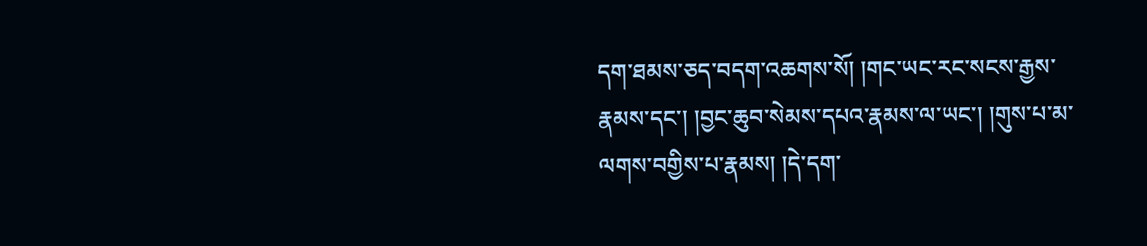དག་ཐམས་ཅད་བདག་འཆགས་སོ། །གང་ཡང་རང་སངས་རྒྱས་རྣམས་དང་། །བྱང་ཆུབ་སེམས་དཔའ་རྣམས་ལ་ཡང་། །གུས་པ་མ་ལགས་བགྱིས་པ་རྣམས། །དེ་དག་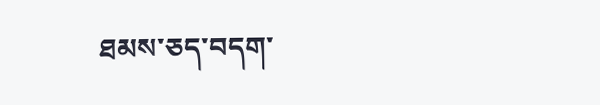ཐམས་ཅད་བདག་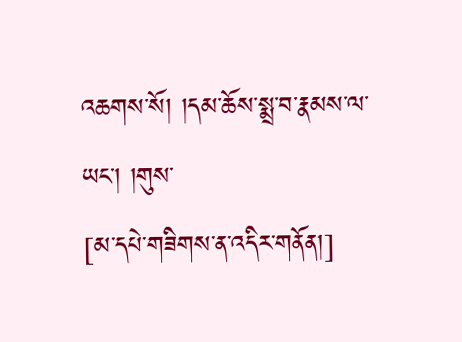འཆགས་སོ། །དམ་ཆོས་སྨྲ་བ་རྣམས་ལ་ཡང་། །གུས་
[མ་དཔེ་གཟིགས་ན་འདིར་གནོན།]